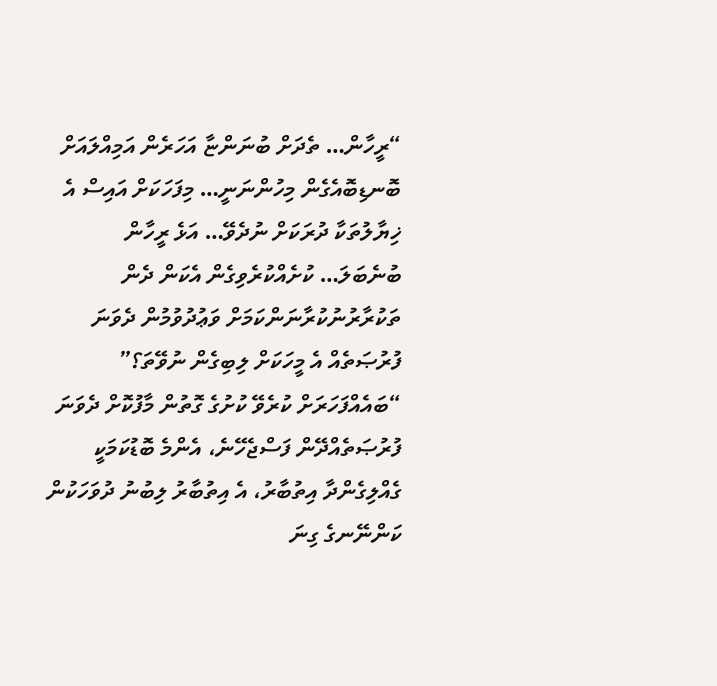“ރީހާން… ތެދަށް ބުނަންޏާ އަހަރެން އަމިއްލައަށް ބޮނޑިބޮއެގެން މިހުންނަނީ… މިފަހަކަށް އައިސް އެ ޚިޔާލުތަކާ ދުރަކަށް ނުދެވޭ… އަޅެ ރީހާން ބުނެބަލަ… ކުށެއްކުރެވިގެން އެކަން ދެން ތަކުރާރުނުކުރާނަންކަމަށް ވަޢުދުވުމުން ދެވަނަ ފުރުޞަތެއް އެ މީހަކަށް ލިބިގެން ނުވޭތަ؟”
“ބައެއްފަހަރަށް ކުރެވޭ ކުށުގެ ގޮތުން މާފުކޮށް ދެވަނަ ފުރުޞަތެއްދޭން ފަސްޖެހޭނެ، އެންމެ ބޮޑުކަމަކީ ގެއްލިގެންދާ އިތުބާރު، އެ އިތުބާރު ލިބުނު ދުވަހަކުން ކަންނޭނގެ ގިނަ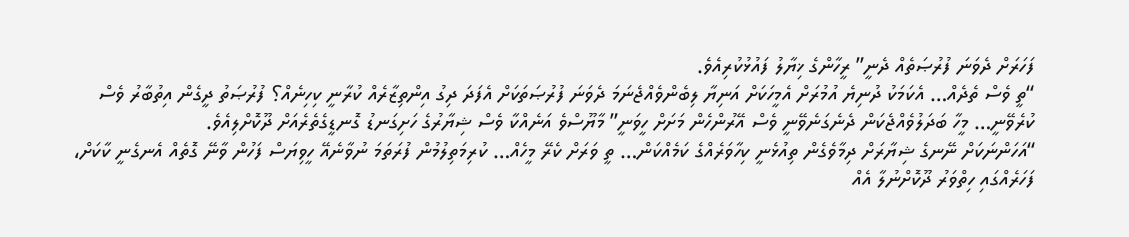ފަހަރަށް ދެވަނަ ފުރުޞަތެއް ދެނީ” ރީހާންގެ ޚިޔާލު ފައުޅުކުރިއެވެ.
“ތީ ވެސް ތެދެއް… އެކަމަކު ދުނިޔެ އުމުރަށް އެމީހަކަށް އަނިޔާ ލިބެންވެއްޖެނަމަ ދެވަނަ ފުރުޞަތަކަށް އެފަދަ ދިގު އިންތިޒާރެއް ކުރާނީ ކިހިނެއް؟ ފުރުޞަތު ދީގެން އިތުބާރު ވެސް ކުރެވޭނީ… މީހާ ބަދަލުވެއްޖެކަން ދެނެގަނެވޭނީ ވެސް އޭރުންހެން މަށަށް ހީވަނީ” މާޔޫސްވެ އަނެއްކާ ވެސް ޝިޔާރުގެ ހަށިގަނޑު ގޮނޑީގެތެރެއަށް ދޫކޮށްލިއެވެ.
“އަހަންނަކަށް ނޭނގެ ޝިޔާރަށް ދިމާވެގެން ތިއުޅެނީ ކިހާވަރެއްގެ ކަމެއްކަން… ތީ ވަރަށް ކެރޭ މީހެއް… ކުރިމަތިލުމުން ފުރަތަމަ ނުވާނެއޭ ހީވިޔަސް ފަހުން ވާނޭ ގޮތެއް އެނގެނީ ކާކަށް، ފަހަރެއްގައި ހިތްވަރު ދޫކޮށްނުލާ އެއް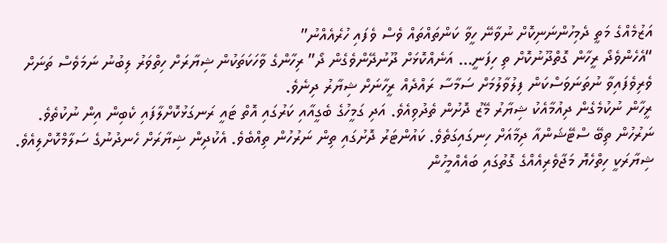އަޒުމެއްގެ މަތީ ދެމިހުންނަނިކޮށް ނުވާނޭ ހީވާ ކަންތައްތައް ވެސް ވެފައި ހުރެއެއްނު”
“އެހެންވެދޯ ރީހާން ގޮތްދޫނުކޮށް ތި ހިފަނީ… އަނެއްކޮޅަށް ދޫނުދޭންވެގެން ދޯ” ރިހާންގެ ވާހަކަތަކުން ޝިޔާރަށް ހިތްވަރު ލިބުނު ނަމަވެސް ތަނަށް ވެރިވެފައިވާ ނުތަނަވަސްކަން ފިލުވާލުމަށް ސަމާސާ ރައްދެއް ރީހާނަށް ޝިޔާރު ދިނެވެ.
ރީހާން ނުކުމެގެން ދިއުމާއެކު ޝިޔާރު މޭޒު ދޮށުން ތެދުވިއެވެ. އަދި ގަމީހުގެ ބެގީއާއި ކަރުގައި އޮތް ޓައީ ރަނގަޅުކޮށްލާފައި ކެބިން އިން ނުކުތެވެ. ނަރުހުން ތިބޭ ސްޓޭޝަންއާ ދިމާއަށް ހިނގައިގަތެވެ. ކައުންޓަރު ދޮށުގައި ތިން ނަރުހުން ތިއްބެވެ. އެކުދިން ޝިޔާރަށް ހެނދުނުގެ ސަލާމްކޮށްލިއެވެ. ޝިޔާރަކީ ހިތްހެޔޮ މަޖާވެރިއެއްގެ ގޮތުގައި ބައެއްމީހުން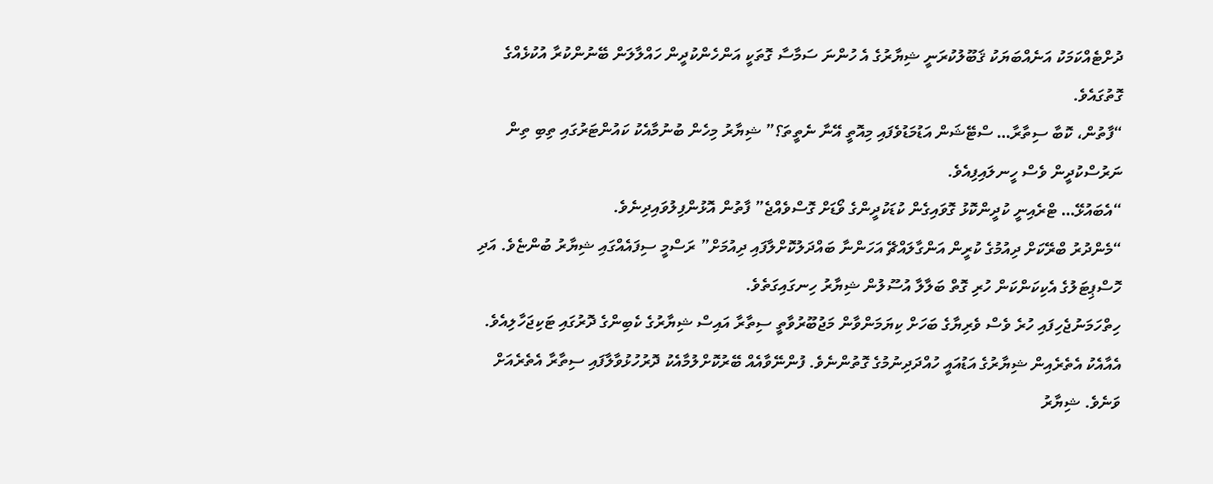ދުށްޓެއްކަމަކު އަނެއްބަޔަކު ޤަބޫލުކުރަނީ ޝިޔާރުގެ އެ ހުންނަ ސަމާސާ ގޮތަކީ އަންހެންކުދީން ހައްލާލަން ބޭނުންކުރާ އުކުޅެއްގެ ގޮތުގައެވެ.
“ފާތުން، ކޮބާ ސިތާރާ… ސްޓޭޝަން އަޑުމަޑުވެފައި މިއޮތީ އޭނާ ނެތީތަ؟” ޝިޔާރު މިހެން ބުނުމާއެކު ކައުންޓަރުގައި ތިބި ތިން ނަރުސްކުދީން ވެސް ހީނލައިފިއެވެ.
“އެބައުޅޭ… ޓްރެއިނީ ކުދީންކޮޅު ގޮވައިގެން ކުޑަކުދީންގެ ވޯޑަށް ގޮސްވެއްޖެ” ފާތުން އޮޅުންފިލުވައިދިނެވެ.
“މެންދުރު ބްރޭކަށް ދިއުމުގެ ކުރީން އަންގާލައްޗޭ އަހަންނާ ބައްދަލުކޮށްލާފައި ދިއުމަށް” ރަސްމީ ސިފައެއްގައި ޝިޔާރު ބުންޏެވެ. އަދި ހޮސްޕިޓަލުގެ އެކިކަންކަން ހުރި ގޮތް ބަލާލާ އުސޫލުން ޝިޔާރު ހިނގައިގަތެވެ.
ހިތްހަމަނުޖެހިފައި ހުރެ ވެސް ވެރިޔާގެ ބަހަށް ކިޔަމަންވާން މަޖުބޫރުވާތީ ސިތާރާ އައިސް ޝިޔާރުގެ ކެބިންގެ ދޮރުގައި ޓަކިޖަހާލިއެވެ. އެއާއެކު އެތެރެއިން ޝިޔާރުގެ އަޑުއައީ ހުއްދަދިނުމުގެ ގޮތުންނެވެ. ފުންނޭވާއެއް ބޭރުކޮށްލުމާއެކު ދޮރުހުޅުވާލާފައި ސިތާރާ އެތެރެއަށް ވަނެވެ. ޝިޔާރު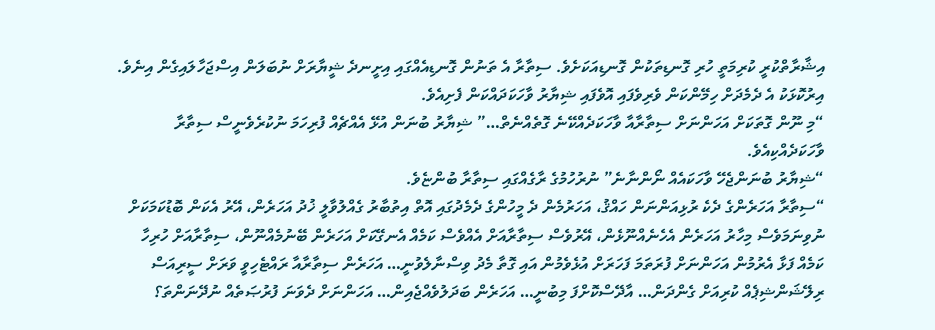އިޝާރާތްކުރީ ކުރިމަތީ ހުރި ގޮނޑިތަކުން ގޮނޑިއަކަށެވެ. ސިތާރާ އެ ތަނުން ގޮނޑިއެއްގައި އިށީނދެ ޝީޔާރަށް ނުބަލަން އިސްޖަހާލައިގެން އިނެވެ. އިރުކޮޅަކު އެ ދެމެދަށް ހިމޭންކަން ވެރިވެފައި އޮވެފައި ޝިޔާރު ވާހަކަދައްކަން ފެށިއެވެ.
“މި ނޫން ގޮތަކަށް އަހަންނަށް ސިތާރާއާ ވާހަކަދެއްކޭނެ ގޮތެއްނެތް…” ޝިޔާރު ބުނަން އުޅޭ އެއްޗެއް ފުރިހަމަ ނުކުރެވެނީސް ސިތާރާ ވާހަކަދެއްކިއެވެ.
“ޝިޔާރު ބުނަންޖެހޭ ވާހަކައެއް ނޯންނާނެ” ނުރުހުމުގެ ރާގެއްގައި ސިތާރާ ބުންޏެވެ.
“ސިތާރާ އަހަރެންގެ ދެކެ ރުޅިއަންނަން ހައްޤު، އަހަރުމެން ދެ މީހުންގެ ދެމެދުގައި އޮތް އިތުބާރު ގެއްލުވާލީ ޚުދު އަހަރެން، އޭރު އެކަން ބޮޑުކަމަކަށް ނުވިނަމަވެސް މިހާރު އަހަރެން އެހެނެއްނޫޅެން، އޭރުވެސް ސިތާރާއަށް އެއްވެސް ކަމެއް އެނގޭކަށް އަހަރެން ބޭނުމެއްނޫން، ސިތާރާއަށް ހުރިހާ ކަމެއް ފަޅާ އެރުމުން އަހަންނަށް ފުރަތަމަ ފަހަރަށް އުޅެވެމުން އައި ގޮތާ މެދު ވިސްނާލެވުނީ… އަހަރެން ސިތާރާއާ ރައްޓެހިވީ ވަރަށް ސީރިއަސް ރިލޭޝަންޝިޕެއް ކުރިއަށް ގެންދަން… އާދޭސްކޮށްފަ މިބުނީ… އަހަރެން ބަދަލުވެއްޖެއިން… އަހަންނަށް ދެވަނަ ފުރުޞަތެއް ނުދޭނަންތަ؟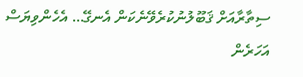ސިތާރާއަށް ޤަބޫލުނުކުރެވޭނެކަން އެނގޭ… އެހެންވިޔަސް އަހަރެން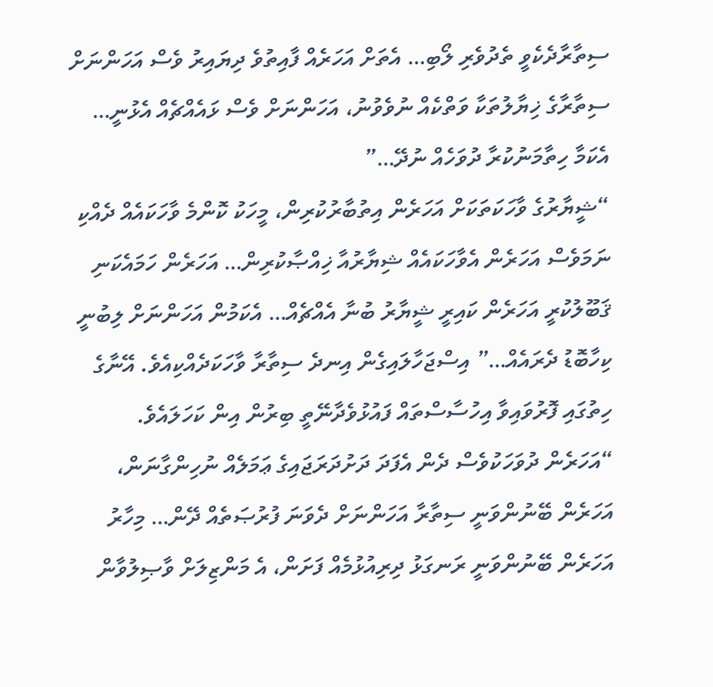ސިތާރާދެކެވީ ތެދުވެރި ލޯބި… އެތަށް އަހަރެއް ފާއިތުވެ ދިޔައިރު ވެސް އަހަންނަށް ސިތާރާގެ ޚިޔާލުތަކާ ވަތްކެއް ނުވެވުނު، އަހަންނަށް ވެސް ޅައެއްޗެއް އެޅުނީ… އެކަމާ ހިތާމަނުކުރާ ދުވަހެއް ނުދޭ…”
“ޝީޔާރުގެ ވާހަކަތަކަށް އަހަރެން އިތުބާރުކުރިން، މީހަކު ކޮންމެ ވާހަކައެއް ދެއްކި ނަމަވެސް އަހަރެން އެވާހަކައެއް ޝިޔާރުއާ ޚިއްޞާކުރިން… އަހަރެން ހަމައެކަނި ޤަބޫލުކުރީ އަހަރެން ކައިރީ ޝީޔާރު ބުނާ އެއްޗެއް… އެކަމުން އަހަންނަށް ލިބުނީ ކިހާބޮޑު ދެރައެއް…” އިސްޖަހާލައިގެން އިނދެ ސިތާރާ ވާހަކަދެއްކިއެވެ. އޭނާގެ ހިތުގައި ފޮރުވައިވާ އިހުސާސްތައް ފައުޅުވެދާނޭތީ ބިރުން އިން ކަހަލައެވެ.
“އަހަރެން ދުވަހަކުވެސް ދެން އެފަދަ ދަށުދަރަޖައިގެ ޢަމަލެއް ނުހިންގާނަން، އަހަރެން ބޭނުންވަނީ ސިތާރާ އަހަންނަށް ދެވަނަ ފުރުޞަތެއް ދޭން… މިހާރު އަހަރެން ބޭނުންވަނީ ރަނގަޅު ދިރިއުޅުމެއް ފަށަން، އެ މަންޒިލަށް ވާޞިލުވާން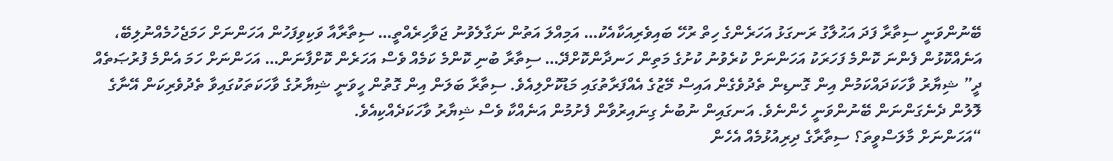ބޭނުންވަނީ ސިތާރާ ފަދަ އަޙުލާގު ރަނގަޅު އަހަރެންގެ ހިތް ރުހޭ ބައިވެރިއަކާއެކު… އަމިއްލަ އަތުން ނަގާލެވުނު ޖަވާހިރެއްތީ… ސިތާރާއާ ވަކިވިފަހުން އަހަންނަށް ހަމަޖެހުމެއްނުލިބޭ، އަނެއްކޮޅުން ފެންނަ ކޮންމެ ފަހަރަކު އަހަންނަށް ކުރެވުނު ކުށުގެ މަތިން ހަނދާންކޮށްދޭ… ސިތާރާ ބުނި ކޮންމެ ކަމެއް ވެސް އަހަރެން ކޮށްފާނަން… އަހަންނަށް ހަމަ އެންމެ ފުރުޞަތެއް ދީ” ޝިޔާރު ވާހަކަދައްކަމުން އިން ގޮނޑިން ތެދުވެގެން އައިސް މޭޒުގެ އެއްފަރާތުގައި މަޑުކޮށްލިއެވެ. ސިތާރާ ބަލަން އިން ގޮތުން ހީވަނީ ޝިޔާރުގެ ވާހަކަތަކުގައިވާ ތެދުވެރިކަން އޭނާގެ ލޮލުން ދެނެގަންނަން ބޭނުންވަނީ ހެންނެވެ. އަނގައިން ނުބުނެ ގިނައިރުވާން ފެށުމުން އަނެއްކާ ވެސް ޝިޔާރު ވާހަކަދެއްކިއެވެ.
“އަހަންނަށް މާލަސްވީތަ؟ ސިތާރާގެ ދިރިއުޅުމެއް އެހެން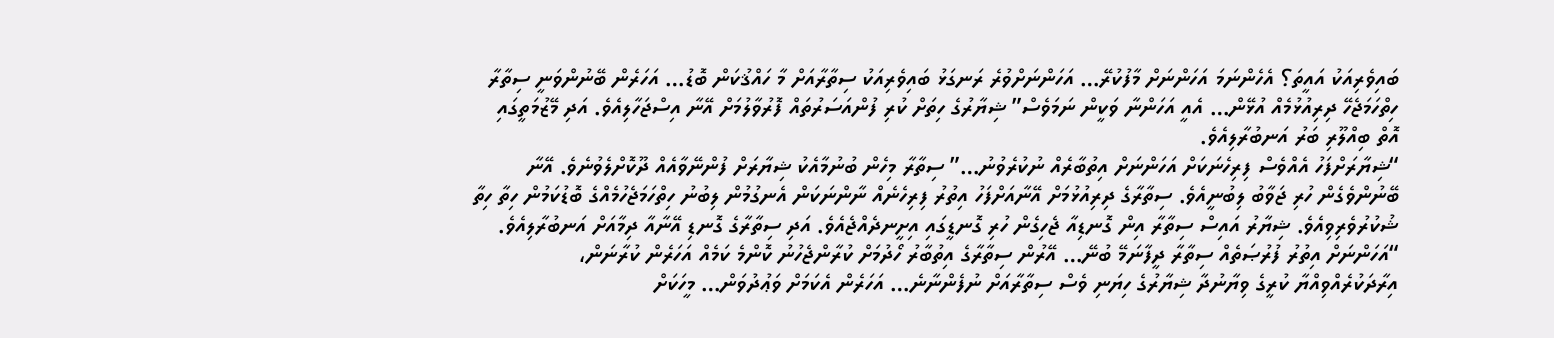ބައިވެރިއަކު އައީތަ؟ އެހެންނަމަ އަހަންނަށް މާފުކުރޭ… އަހަންނަށްވުރެ ރަނގަޅު ބައިވެރިއަކު ސިތާރާއަށް މާ ހައްޤުކަން ބޮޑު… އަހަރެން ބޭނުންވަނީ ސިތާރާ ހިތްހަމަޖެހޭ ދިރިއުޅުމެއް އުޅޭން… އެއީ އަހަންނާ ވަކީން ނަމަވެސް” ޝިޔާރުގެ ހިތަށް ކުރި ފުންއަސަރުތައް ފޮރުވާލުމަށް އޭނާ އިސްޖަހާލިއެވެ. އަދި މޭޒުމަތީގައި އޮތް ބިއްލޫރި ބަރު އަނބުރާލިއެވެ.
“ޝިޔާރަށްފަހު އެއްވެސް ފިރިހެނަކަށް އަހަންނަށް އިތުބާރެއް ނުކުރެވުނު…” ސިތާރާ މިހެން ބުނުމާއެކު ޝިޔާރަށް ފުންނޭވާއެއް ދޫކޮށްލެވުނެވެ. އޭނާ ބޭނުންވެގެން ހުރި ޖަވާބު ލިބުނީއެވެ. ސިތާރާގެ ދިރިއުޅުމަށް އޭނާއަށްފަހު އިތުރު ފިރިހެނެއް ނާންނަކަން އެނގުމުން ލިބުނު ހިތްހަމަޖެހުމެއްގެ ބޮޑުކަމުން ހިތާ ހިތާ ޝުކުރުވެރިވިއެވެ. ޝިޔާރު އައިސް ސިތާރާ އިން ގޮނޑިއާ ޖެހިގެން ހުރި ގޮނޑީގައި އިށީނދެއްޖެއެވެ. އަދި ސިތާރާގެ ގޮނޑި އޭނާއާ ދިމާއަށް އަނބުރާލިއެވެ.
“އަހަންނަށް އިތުރު ފުރުޞަތެއް ސިތާރާ ދީފާނަމޭ ބުނޭ… އޭރުން ސިތާރާގެ އިތުބާރު ހޯދުމަށް ކުރާންޖެހުނު ކޮންމެ ކަމެއް އަހަރެން ކުރާނަން، އިރާދަކުރެއްވިއްޔާ ކުރީގެ ވިޔާނުދާ ޝިޔާރުގެ ހިޔަނި ވެސް ސިތާރާއަށް ނުފެންނާނެ… އަހަރެން އެކަމަށް ވަޢުދުވަން… މީހަކަށް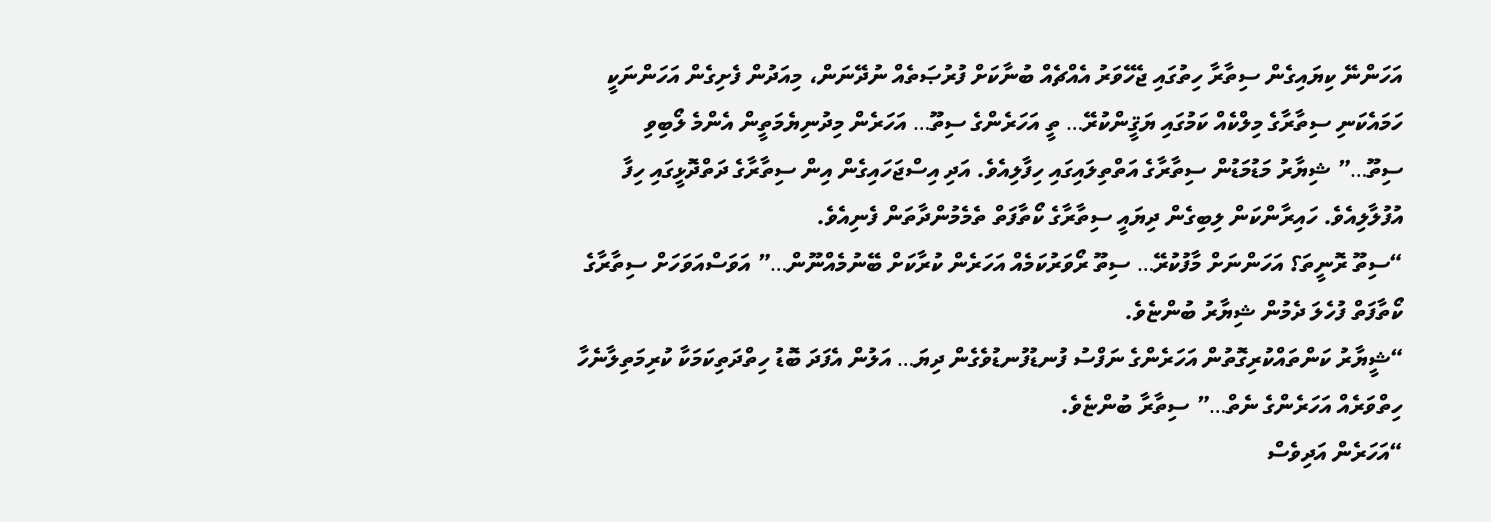އަހަންނޭ ކިޔައިގެން ސިތާރާ ހިތުގައި ޖެހޭވަރު އެއްޗެއް ބުނާކަށް ފުރުޞަތެއް ނުދޭނަން، މިއަދުން ފެށިގެން އަހަންނަކީ ހަމައެކަނި ސިތާރާގެ މިލްކެއް ކަމުގައި ޔަޤީންކުރޭ… ތީ އަހަރެންގެ ސިތޫ… އަހަރެން މިދުނިޔެމަތީން އެންމެ ލޯބިވި ސިތޫ…” ޝިޔާރު މަޑުމަޑުން ސިތާރާގެ އަތްތިލައިގައި ހިފާލިއެވެ. އަދި އިސްޖަހައިގެން އިން ސިތާރާގެ ދަތްދޮޅީގައި ހިފާ އުފުލާލިއެވެ. ހައިރާންކަން ލިބިގެން ދިޔައީ ސިތާރާގެ ކޯތާފަތް ތެމެމުންދާތަން ފެނިއެވެ.
“ސިތޫ ރޮނީތަ؟ އަހަންނަށް މާފުކުރޭ… ސިތޫ ރޯވަރުކަމެއް އަހަރެން ކުރާކަށް ބޭނުމެއްނޫން…” އަވަސްއަވަހަށް ސިތާރާގެ ކޯތާފަތް ފުހެލަ ދެމުން ޝިޔާރު ބުންޏެވެ.
“ޝީޔާރު ކަންތައްކުރިގޮތުން އަހަރެންގެ ނަފްސު ފުނޑުފުނޑުވެގެން ދިޔަ… އަލުން އެފަދަ ބޮޑު ހިތްދަތިކަމަކާ ކުރިމަތިލާނެހާ ހިތްވަރެއް އަހަރެންގެ ނެތް…” ސިތާރާ ބުންޏެވެ.
“އަހަރެން އަދިވެސް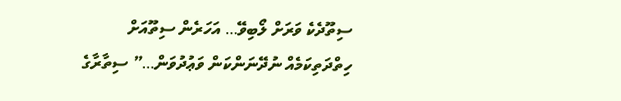ސިތޫދެކެ ވަރަށް ލޯބިވޭ… އަހަރެން ސިތޫއަށް ހިތްދަތިކަމެއް ނުދޭނަންކަން ވަޢުދުވަން…” ސިތާރާގެ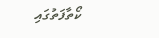ކޯތާފަތުގައި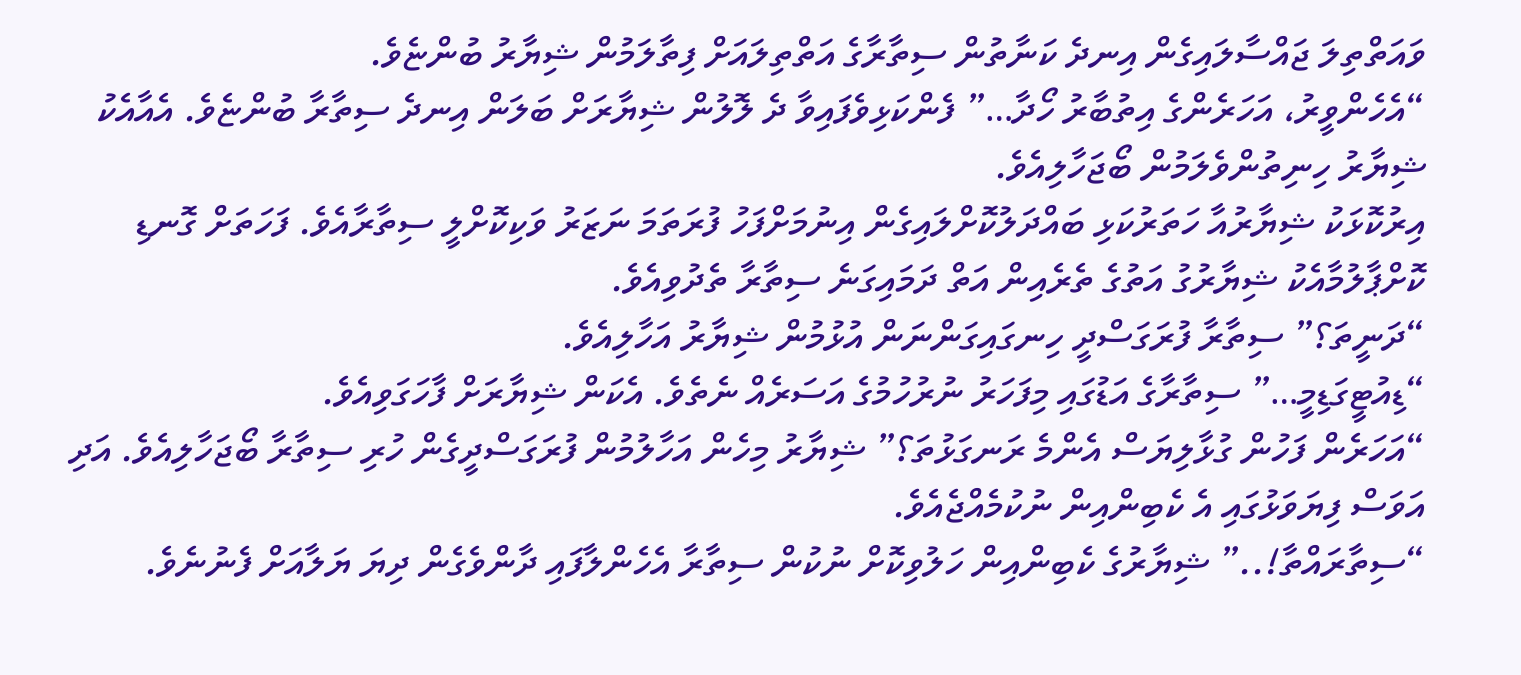ވައަތްތިލަ ޖައްސާލައިގެން އިނދެ ކަނާތުން ސިތާރާގެ އަތްތިލައަށް ފިތާލަމުން ޝިޔާރު ބުންޏެވެ.
“އެހެންވީރު، އަހަރެންގެ އިތުބާރު ހޯދާ…” ފެންކަޅިވެފައިވާ ދެ ލޮލުން ޝިޔާރަށް ބަލަން އިނދެ ސިތާރާ ބުންޏެވެ. އެއާއެކު ޝިޔާރު ހިނިތުންވެލަމުން ބޯޖަހާލިއެވެ.
އިރުކޮޅަކު ޝިޔާރުއާ ހަތަރުކަޅި ބައްދަލުކޮށްލައިގެން އިނުމަށްފަހު ފުރަތަމަ ނަޒަރު ވަކިކޮށްލީ ސިތާރާއެވެ. ފަހަތަށް ގޮނޑި ކޮށްޕާލުމާއެކު ޝިޔާރުގު އަތުގެ ތެރެއިން އަތް ދަމައިގަނެ ސިތާރާ ތެދުވިއެވެ.
“ދަނީތަ؟” ސިތާރާ ފުރަގަސްދީ ހިނގައިގަންނަން އުޅުމުން ޝިޔާރު އަހާލިއެވެ.
“ޑިއުޓީގަޑިމީ…” ސިތާރާގެ އަޑުގައި މިފަހަރު ނުރުހުމުގެ އަސަރެއް ނެތެވެ. އެކަން ޝިޔާރަށް ފާހަގަވިއެވެ.
“އަހަރެން ފަހުން ގުޅާލިޔަސް އެންމެ ރަނގަޅުތަ؟” ޝިޔާރު މިހެން އަހާލުމުން ފުރަގަސްދީގެން ހުރި ސިތާރާ ބޯޖަހާލިއެވެ. އަދި އަވަސް ފިޔަވަޅުގައި އެ ކެބިންއިން ނުކުމެއްޖެއެވެ.
“ސިތާރައްތާ!..” ޝިޔާރުގެ ކެބިންއިން ހަލުވިކޮށް ނުކުން ސިތާރާ އެހެންލާފައި ދާންވެގެން ދިޔަ ޔަލާއަށް ފެނުނެވެ.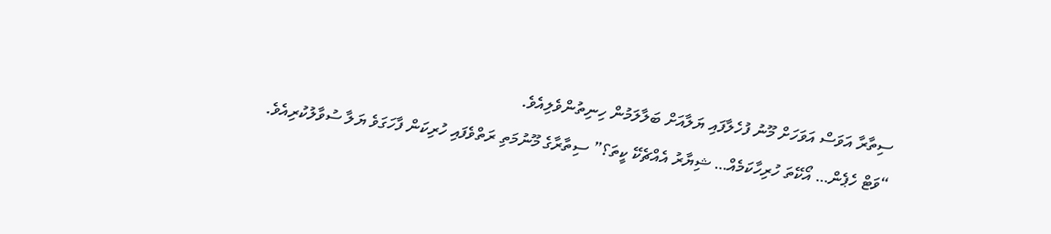ސިތާރާ އަވަސް އަވަހަށް މޫނު ފުހެލާފައި ޔަލާއަށް ބަލާލަމުން ހިނިތުންވެލިއެވެ.
“ވަޓް ހެޕެން… އޯކޭތަ ހުރިހާކަމެއް… ޝިޔާރު އެއްޗެކޭ ކީތަ؟” ސިތާރާގެ މޫނުމަތި ރަތްވެފައި ހުރިކަން ފާހަގަވެ ޔަލާ ސުވާލުކުރިއެވެ.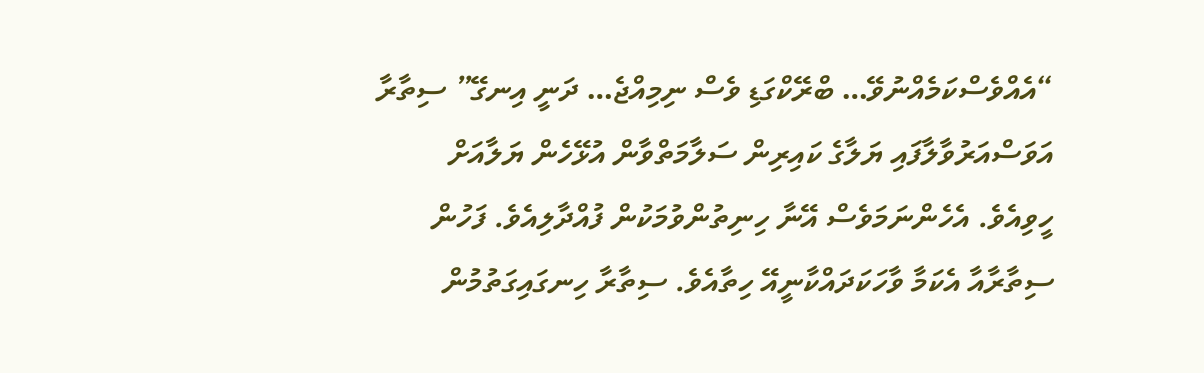“އެއްވެސްކަމެއްނުވޭ… ބްރޭކްގަޑި ވެސް ނިމިއްޖެ… ދަނީ އިނގޭ” ސިތާރާ އަވަސްއަރުވާލާފައި ޔަލާގެ ކައިރިން ސަލާމަތްވާން އުޅޭހެން ޔަލާއަށް ހީވިއެވެ. އެހެންނަމަވެސް އޭނާ ހިނިތުންވުމަކުން ފުއްދާލިއެވެ. ފަހުން ސިތާރާއާ އެކަމާ ވާހަކަދައްކާނީއޭ ހިތާއެވެ. ސިތާރާ ހިނގައިގަތުމުން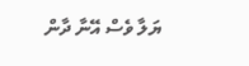ޔަލާ ވެސް އޭނާ ދާން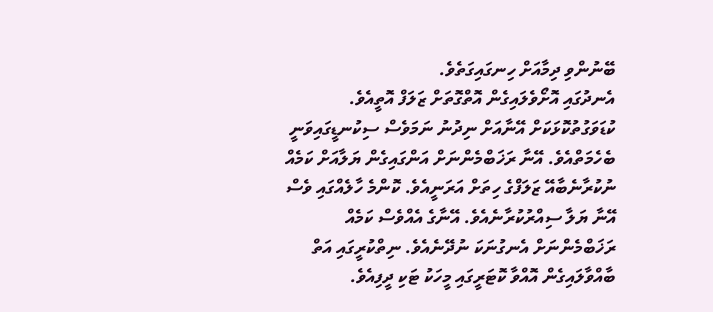ބޭނުންވި ދިމާއަށް ހިނގައިގަތެވެ.
އެނދުގައި އޮށޯވެލައިގެން އޮތްގޮތަށް ޒަލަފް އޮތީއެވެ. ކުޑަވަގުތުކޮޅަކަށް އޭނާއަށް ނިދުނު ނަމަވެސް ސިކުނޑީގައިވަނީ ބެހެމަތްއެވެ. އޭނާ ރަޚަބްމެންނަށް އަންގައިގެން ޔަލާއަށް ކަމެއް ނުކުރާނެބާއޭ ޒަލަފްގެ ހިތަށް އަރަނީއެވެ. ކޮންމެ ހާލެއްގައި ވެސް އޭނާ ޔަލާ ސިއްރުކުރާނެއެވެ. އޭނާގެ އެއްވެސް ކަމެއް ރަޚަބްމެންނަށް އެނގުނަކަ ނުދޭނެއެވެ. ނިތްކުރީގައި އަތް ބާއްވާލައިގެން އޮއްވާ ކޮޓަރީގައި މީހަކު ޓަކި ދީފިއެވެ.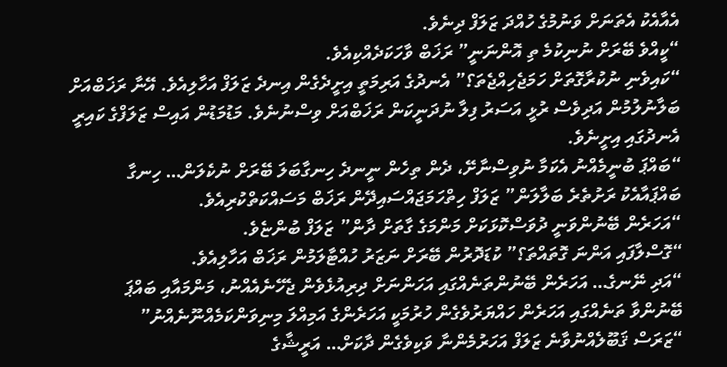އެއާއެކު އެތަނަށް ވަނުމުގެ ހުއްދަ ޒަލަފް ދިނެވެ.
“ކީއްވެ ބޭރަށް ނުނިކުމެ ތި އޮންނަނީ” ރަޚަބް ވާހަކަދެއްކިއެވެ.
“ކައިވެނި ނުކުރާގޮތަށް ހަމަޖެހިއްޖެތަ؟” އެނދުގެ އަރިމަތީ އިށީދެގެން އިނދެ ޒަލަފް އަހާލިއެވެ. އޭނާ ރަޚަބްއަށް ބަލާނުލުމުން އަދިވެސް ރުޅީ އަސަރު ފިލާ ނުދަނީކަން ރަޚަބްއަށް ވިސްނުނެވެ. މަޑުމަޑުން އައިސް ޒަލަފްގެ ކައިރީ އެނދުގައި އިށީނެވެ.
“ބައްޕަ ބުނީމެއްނު އެކަމާ ނުވިސްނާށޭ، ދެން ތިހެން ނީނދެ ހިނގާބަލަ ބޭރަށް ނުކެލަން… ހިނގާ ބައްޕައާއެކު ރަށުތެރެ ބަލާލަން” ޒަލަފް ހިތްހަމަޖައްސައިދޭން ރަޚަބް މަސައްކަތްކުރިއެވެ.
“އަހަރެން ބޭނުންވަނީ ދުވަސްކޮޅަކަށް މަންމަގެ ގާތަށް ދާން” ޒަލަފް ބުންޏެވެ.
“ގޮސްލާފައި އަންނަ ގޮތައްތަ؟” ކުޑަދޮރުން ބޭރަށް ނަޒަރު ހުއްޓާލަމުން ރަޚަބް އަހާލިއެވެ.
“އަދި ނޭނގެ… އަހަރެން ބޭނުންތަނެއްގައި އަހަންނަށް ދިރިއުޅެވެން ޖެހޭނެއެއްނު، މަންމައާއި ބައްޕަ ބޭނުންވާ ތަނެއްގައި އަހަރެން ހައްޔަރުވެގެން ހުރުމަކީ އަހަރެންގެ އަމިއްލަ މިނިވަންކަމެއްނޫނެއްނު”
“ޒަރަސް ޤަބޫލެއްނުވާނެ ޒަލަފް އަހަރުމެންނާ ވަކިވެގެން ދާކަށް… އަރީޝާގެ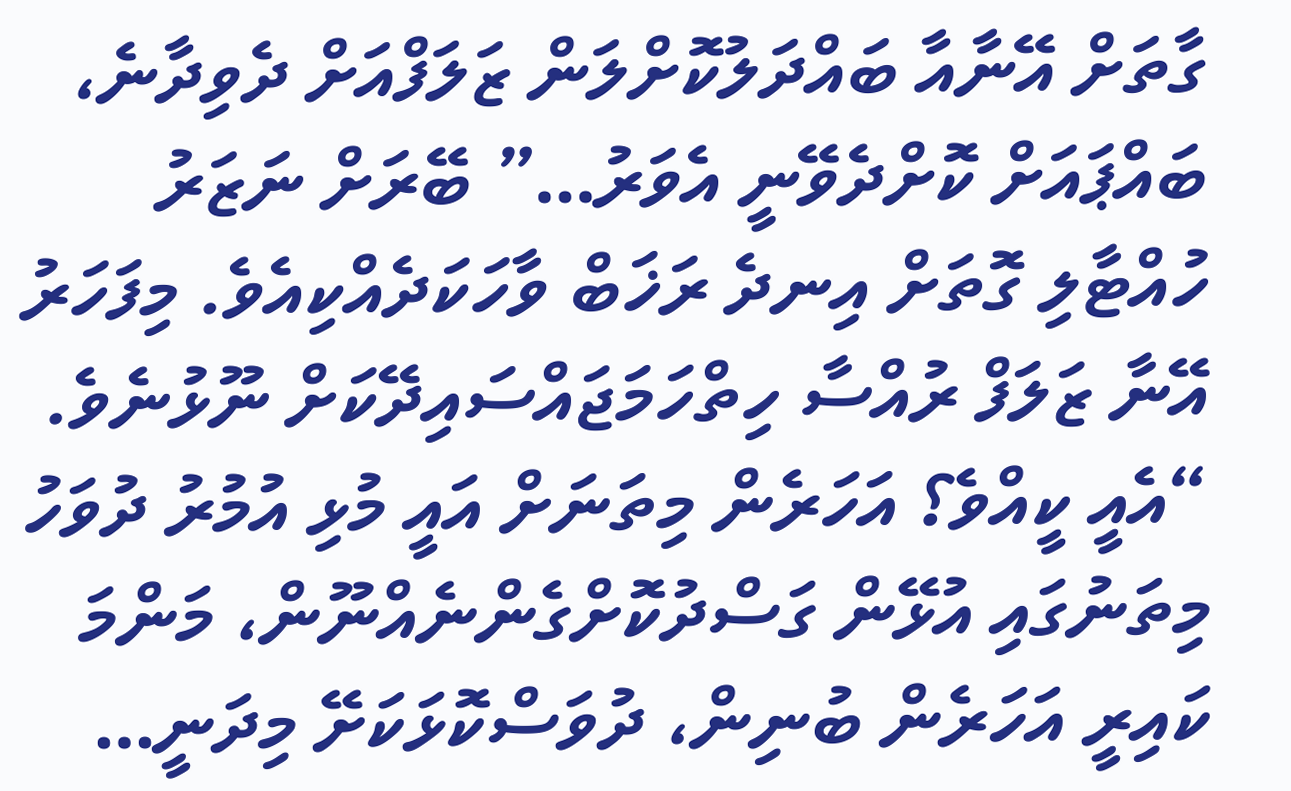ގާތަށް އޭނާއާ ބައްދަލުކޮށްލަން ޒަލަފްއަށް ދެވިދާނެ، ބައްޕައަށް ކޮށްދެވޭނީ އެވަރު…” ބޭރަށް ނަޒަރު ހުއްޓާލި ގޮތަށް އިނދެ ރަޚަބް ވާހަކަދެއްކިއެވެ. މިފަހަރު އޭނާ ޒަލަފް ރުއްސާ ހިތްހަމަޖައްސައިދޭކަށް ނޫޅުނެވެ.
“އެއީ ކީއްވެ؟ އަހަރެން މިތަނަށް އައީ މުޅި އުމުރު ދުވަހު މިތަނުގައި އުޅޭން ގަސްދުކޮށްގެންނެއްނޫން، މަންމަ ކައިރީ އަހަރެން ބުނިން، ދުވަސްކޮޅަކަށޭ މިދަނީ…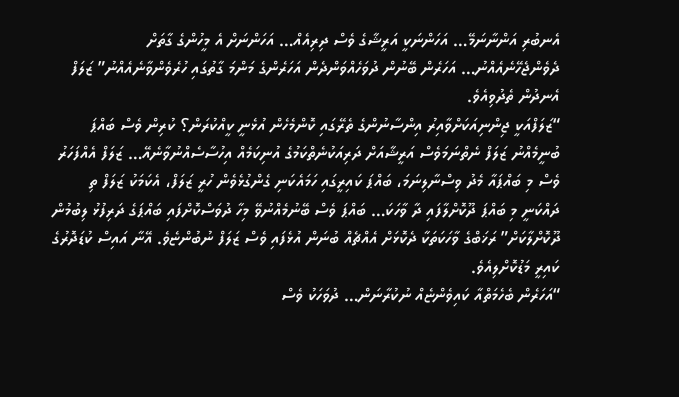އެނބުރި އަންނާނަމޭ… އަހަންނަކީ އަރީޝާގެ ވެސް ދިރިއެއް… އަހަންނަށް އެ މީހުންގެ ގާތަށް ދެވެންޖެހޭނެއެއްނު… އަހަރެން ބޭނުން ދުވަހެއްވަންދެން އަހަރެންގެ މަންމަ ގާތުގައި ހުރެވެންވާނެއެއްނު” ޒަލަފް އެނދުން ތެދުވިއެވެ.
“ޒަލަފްއަކީ ޖިންނިއަކަށްވާއިރު އިންސާނުންގެ ތެރޭގައި ކޮންމެހެން އުޅެނީ ކީއްކުރަން؟ ކުރިން ވެސް ބައްޕަ ބުނީމެއްނު ޒަލަފް ނެތްނަމަވެސް އަރީޝާއަށް ދަރިއަކުނެތްކަމުގެ އުނިކަމެއް އިހުސާސެއްނުވާނެއޭ… ޒަލަފް އެއްފަހަރު ވެސް މި ބައްޕައާ މެދު ވިސްނާލިނަމަ، ބައްޕަ ކައިރީގައި ހަމައެކަނި ގެންގުޅެވެން ހުރީ ޒަލަފް، އެކަމަކު ޒަލަފް ތި ދައްކަނީ މި ބައްޕަ ދޫކޮށްލާފައި ދާ ވާހަކަ… ބައްޕަ ވެސް ބޭނުމެއްނުވޭ މިހާ ދުވަސްކޮށްފައި ބައްޕަގެ ދަރިފުޅު ލިބުމުން ދޫކޮށްލާކަށް” ރަޚަބްގެ ވާހަކަތަކާ ދެކޮޅަށް އެއްޗެއް ބުނަން އުޅެފައި ވެސް ޒަލަފް ނުބުންޏެވެ. އޭނާ އައިސް ކުޑަދޮރުގެ ކައިރީ މަޑުކޮށްލިއެވެ.
“އަހަރެން ބެހެމަތްއާ ކައިވެންޏެއް ނުކުރާނަން… ދުވަހަކު ވެސް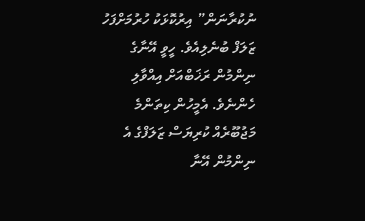ނުކުރާނަން” އިރުކޮޅަކު ހުރުމަށްފަހު ޒަލަފް ބުނެލިއެވެ. ހީވީ އޭނާގެ ނިންމުން ރަޚަބްއަށް އިއްވާލި ހެންނެވެ. އެމީހުން ކިތަންމެ މަޖުބޫރެއް ކުރިޔަސް ޒަލަފްގެ އެ ނިންމުން އޭނާ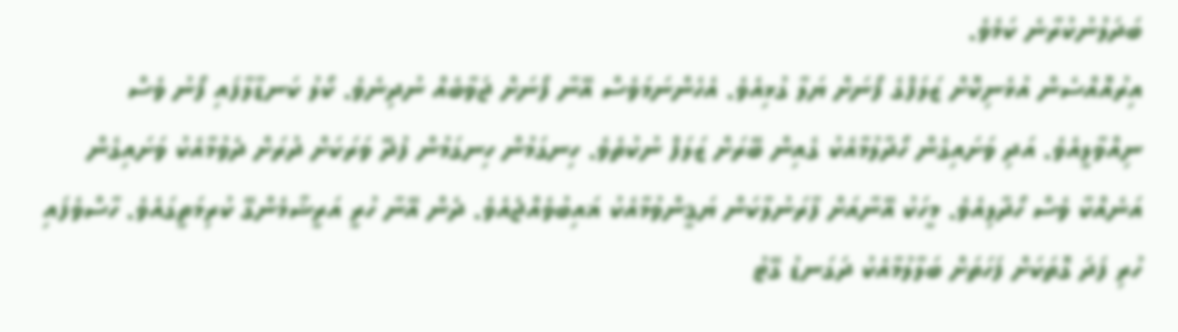ބަދަލުނުކުރާނެ ކަމެވެ.
އިރުއޮއްސެން އުޅެނިކޮށް ޒަލަފްގެ ފޯނަށް ޔަލާ ގުޅިއެވެ. އެހެންނަމަވެސް އޭނާ ފޯނަށް ޖަވާބެއް ނުދިނެވެ. ކޯލު ކަނޑާލާފައި ފޯނު ވެސް ނިއްވާލީއެވެ. އަދި ވަށައިގެން ހޯދާލުމާއެކު ގެއިން ބޭރަށް ޒަލަފް ނުކުތެވެ. ހިނގަމުން ހިނގަމުން ފުދޭ ވަރަކަށް ދުރަށް ދެވުމާއެކު ވަށައިގެން އަނެއްކާ ވެސް ހޯދާލިއެވެ. މީހަކު އޭނާއަށް ފާރަނުލާކަން ޔަޤީންވުމާއެކު ޣައިބުވެއްޖެއެވެ. ދެން އޭނާ ހުރީ އަރީޝާމެންގޭ ކުރިމަތީގައެވެ. ހާސްވެފައި ހުރި ފަދަ ގޮތަކަށް ފަހަތަށް ބަލާލުމާއެކު ދަގަނޑު ގޭޓު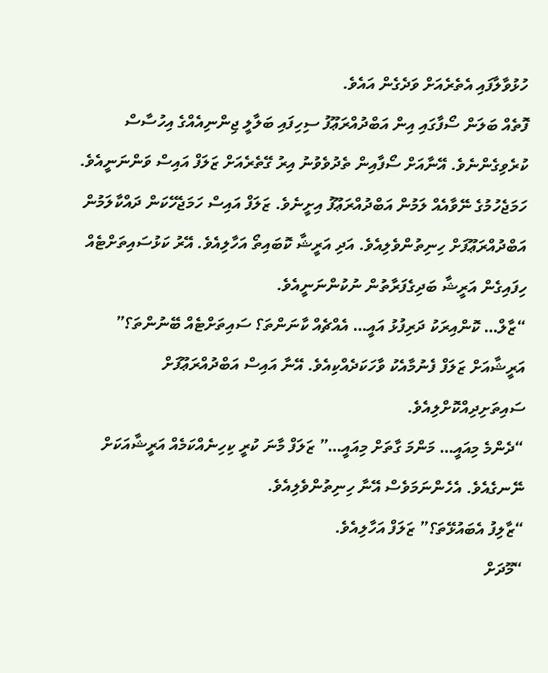ހުޅުވާލާފައި އެތެރެއަށް ވަދެގެން އައެވެ.
ފޮތެއް ބަލަން ސޯފާގައި އިން އަބްދުއްރަޢޫފު ސިހިފައި ބަލާލީ ޖިންނިއެއްގެ އިހުސާސް ކުރެވިގެންނެވެ. އޭނާއަށް ސޯފާއިން ތެދުވެވުނު އިރު ގޭތެރެއަށް ޒަލަފް އައިސް ވަންނަނީއެވެ. ހަމަޖެހުމުގެ ނޭވާއެއް ލަމުން އަބްދުއްރަޢޫފު އިށީނެވެ. ޒަލަފް އައިސް ހަމަޖެހޭކަން ދައްކާލަމުން އަބްދުއްރަޢޫފަށް ހިނިތުންވެލިއެވެ. އަދި އަރީޝާ ކޮބައިތޯ އަހާލިއެވެ. އޭރު ކަޅުސައިތަށްޓެއް ހިފައިގެން އަރީޝާ ބަދިގެފަރާތުން ނުކުންނަނީއެވެ.
“ޒާލް… ކޮންއިރަކު ދަރިފުޅު އައީ… އެއްޗެއް ކާނަންތަ؟ ސައިތަށްޓެއް ބޭނުންތަ؟” އަރީޝާއަށް ޒަލަފް ފެނުމާއެކު ވާހަކަދެއްކިއެވެ. އޭނާ އައިސް އަބްދުއްރަޢޫފަށް ސައިތަށިދިއްކޮށްލިއެވެ.
“ދެންމެ މިއައީ… މަންމަ ގާތަށް މިއައީ…” ޒަލަފް މާނަ ކުރީ ކިހިނެއްކަމެއް އަރީޝާއަކަށް ނޭނގެއެވެ. އެހެންނަމަވެސް އޭނާ ހިނިތުންވެލިއެވެ.
“ޒާލިފު އެބައުޅޭތަ؟” ޒަލަފް އަހާލިއެވެ.
“މޫދަށް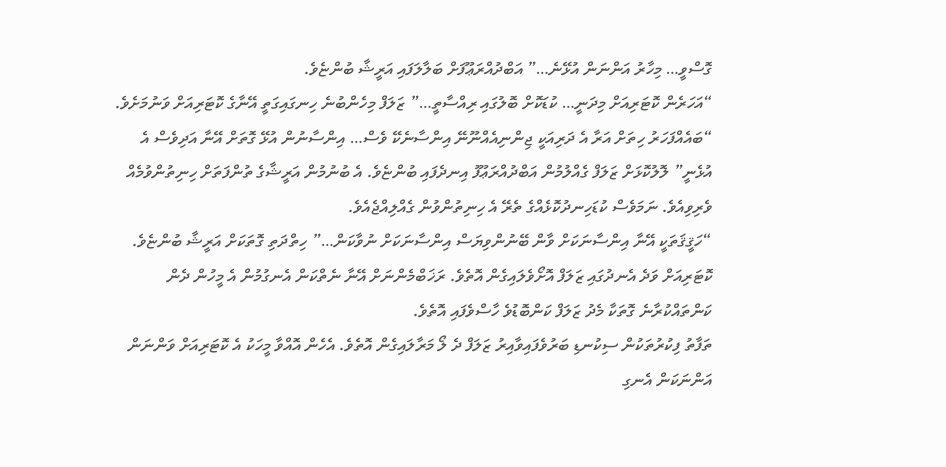ގޮސްވީ… މިހާރު އަންނަން އުޅޭނެ…” އަބްދުއްރަޢޫފަށް ބަލާލަފައި އަރީޝާ ބުންޏެވެ.
“އަހަރެން ކޮޓަރިއަށް މިދަނީ… ކުޑަކޮށް ބޮލުގައި ރިއްސާތީ…” ޒަލަފް މިހެންބުނެ ހިނގައިގަތީ އޭނާގެ ކޮޓަރިއަށް ވަނުމަށެވެ.
“ބައެއްފަހަރު ހިތަށް އަރާ އެ ދަރިއަކީ ޖިންނިއެއްނޫނޭ އިންސާނެކޭ ވެސް… އިންސާނުން އުޅޭ ގޮތަށް އޭނާ އަދިވެސް އެ އުޅެނީ” ލޮލުކޮޅަށް ޒަލަފް ގެއްލުމުން އަބްދުއްރަޢޫފު އިނދެފައި ބުންޏެވެ. އެ ބުނުމުން އަރީޝާގެ ތުންފަތަށް ހިނިތުންވުމެއް ވެރިވިއެވެ. ނަމަވެސް ކުޑަހިނދުކޮޅެއްގެ ތެރޭ އެ ހިނިތުންވުން ގެއްލިއްޖެއެވެ.
“ހަޤީޤަތަކީ އޭނާ އިންސާނަކަށް ވާން ބޭނުންވިޔަސް އިންސާނަކަށް ނުވާކަން…” ހިތްދަތި ގޮތަކަށް އަރީޝާ ބުންޏެވެ.
ކޮޓަރިއަށް ވަދެ އެނދުގައި ޒަލަފް އޮށޯވެލައިގެން އޮތެވެ. ރަޚަބްމެންނަށް އޭނާ ނެތްކަން އެނގުމުން އެ މީހުން ދެން ކަންތައްކުރާނެ ގޮތަކާ މެދު ޒަލަފް ކަންބޮޑުވެ ހާސްވެފައި އޮތެވެ.
ތަފާތު ފިކުރުތަކުން ސިކުނޑި ބަރުވެފައިވާއިރު ޒަލަފް ދެ ލޯ މަރާލައިގެން އޮތެވެ. އެހެން އޮއްވާ މީހަކު އެ ކޮޓަރިއަށް ވަންނަން އަންނަކަން އެނގި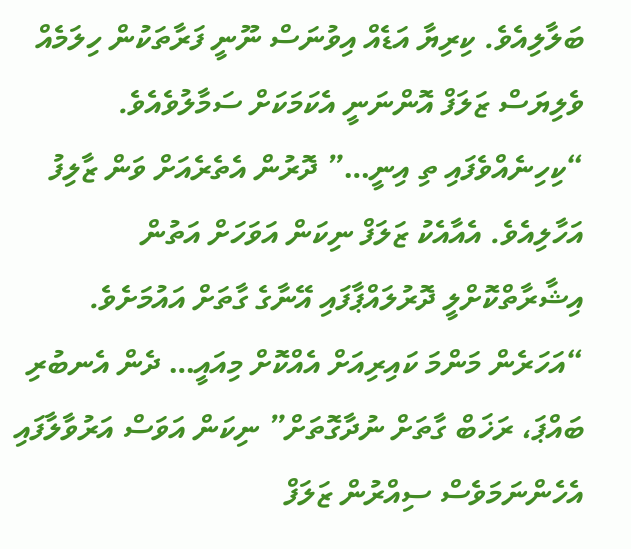ބަލާލިއެވެ. ކިރިޔާ އަޑެއް އިވުނަސް ނޫނީ ފަރާތަކުން ހިލަމެއް ވެލިޔަސް ޒަލަފް އޮންނަނީ އެކަމަކަށް ސަމާލުވެއެވެ.
“ކިހިނެއްވެފައި ތި އިނީ…” ދޮރުން އެތެރެއަށް ވަން ޒާލިފު އަހާލިއެވެ. އެއާއެކު ޒަލަފް ނިކަން އަވަހަށް އަތުން އިޝާރާތްކޮށްލީ ދޮރުލައްޕާފައި އޭނާގެ ގާތަށް އައުމަށެވެ.
“އަހަރެން މަންމަ ކައިރިއަށް އެއްކޮށް މިއައީ… ދެން އެނބުރި ބައްޕަ، ރަޚަބް ގާތަށް ނުދާގޮތަށް” ނިކަން އަވަސް އަރުވާލާފައި އެހެންނަމަވެސް ސިއްރުން ޒަލަފް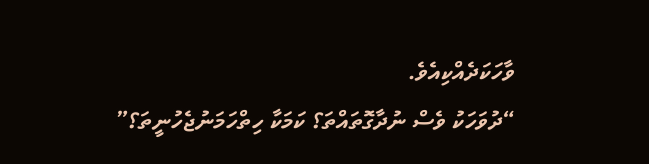ވާހަކަދެއްކިއެވެ.
“ދުވަހަކު ވެސް ނުދާގޮތައްތަ؟ ކަމަކާ ހިތްހަމަނުޖެހުނީތަ؟”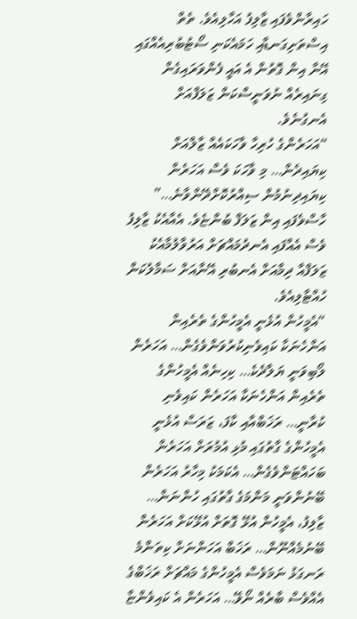ހައިރާންވެފައި ޒާލިފު އަހާލިއެވެ. ތެތް އިސްތަށިގަނޑާއި ހަމައެކަނި ސޯޓުބުރިއެއްގައި އޭނާ އިން ގޮތުން އެ އައީ ފެންވަރައިގެން ގިނައިރެއް ނުވަނީސްކަން ޒަލަފްއަށް އެނގުނެވެ.
“އަހަރެންގެ ހުރިހާ ވާހަކައެއް ޒާލްއަށް ކިޔައިދެން… މި ވާހަކަ ވެސް އަހަރެން ކިޔައިދިނުމުން ސިއްރުކޮށްދޭންވާނެ…” ހާސްވެފައި އިން ޒަލަފް ބުންޏެވެ. އެއާއެކު ޒާލިފު ވެސް އެއްފައި އެނދުމައްޗަށް އަރުވާލުމާއެކު ޒަލަފްއާ ދިމާއަށް އެނބުރި އޭނާއަށް ސަމާލުކަން ހުއްޓާލިއެވެ.
“އެމީހުން އުޅެނީ އެމީހުންގެ ތެރެއިން އަންހެނަކާ ކައިވެނިކުރުވަންވެގެން… އަހަރެން ލޯބިވަނީ ޔަލާދެކެ… ކިހިނެއް އެމީހުންގެ ތެރެއިން އަންހެނަކާ އަހަރެން ކައިވެނި ކުރާނީ… ރަޚަބްއާއި ކާފަ، ޒަރަސް އުޅެނީ އެމީހުންގެ ގާތުގައި މުޅި އުމުރަށް އަހަރެން ބަހައްޓަންވެގެން… އެކަމަކު މިހާރު އަހަރެން ބޭނުންވަނީ މަންމަގެ ގާތުގައި ހުންނަން… ޒާލިފު، އެމީހުން އުޅޭ ގޮތަށް އުޅޭކަށް އަހަރެން ބޭނުމެއްނޫން… ރަޚަބް އަހަންނަށް ކިތަންމެ ރަނގަޅު ނަމަވެސް އެމީހުންގެ މައްޗަށް ރަޚަބްގެ އެއްވެސް ބާރެއް ނޯވޭ… އަހަރެން އެ ކައިވެންޏާ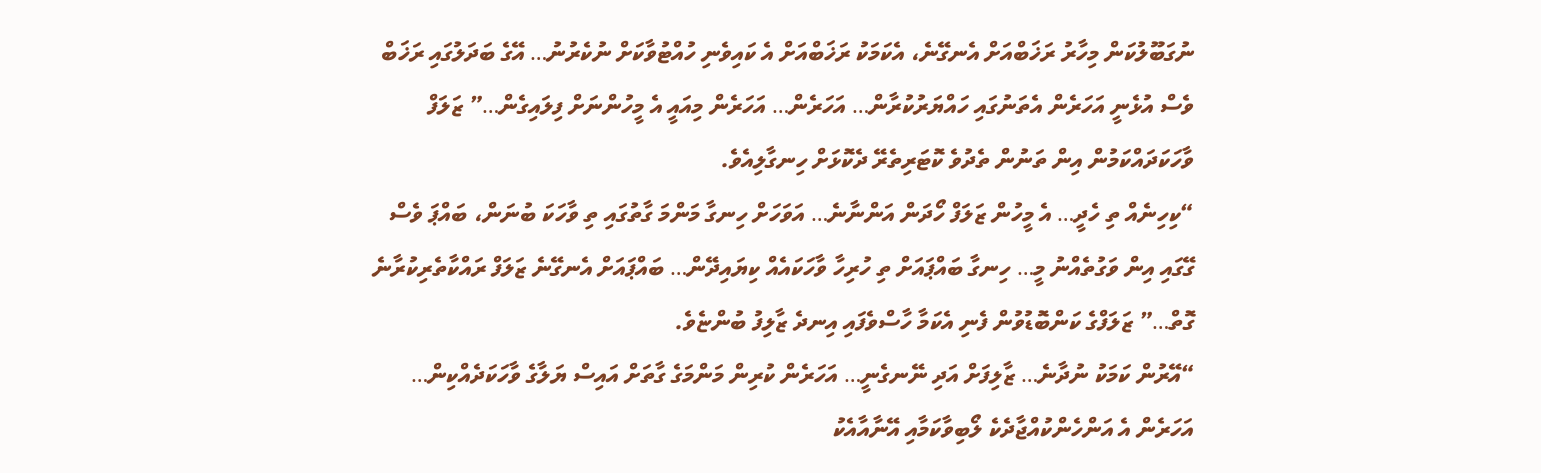ނުގަބޫލުކަން މިހާރު ރަޚަބްއަށް އެނގޭނެ، އެކަމަކު ރަޚަބްއަށް އެ ކައިވެނި ހުއްޓުވާކަށް ނުކެރުނު… އޭގެ ބަދަލުގައި ރަޚަބް ވެސް އުޅެނީ އަހަރެން އެތަނުގައި ހައްޔަރުކުރާން… އަހަރެން… އަހަރެން މިއައީ އެ މީހުންނަށް ފިލައިގެން…” ޒަލަފް ވާހަކަދައްކަމުން އިން ތަނުން ތެދުވެ ކޮޓަރިތެރޭ ދެކޮޅަށް ހިނގާލިއެވެ.
“ކިހިނެއް ތި ހެދީ… އެ މީހުން ޒަލަފް ހޯދަން އަންނާނެ… އަވަހަށް ހިނގާ މަންމަ ގާތުގައި ތި ވާހަކަ ބުނަން، ބައްޕަ ވެސް ގޭގައި އިން ވަގުތެއްނު މީ… ހިނގާ ބައްޕައަށް ތި ހުރިހާ ވާހަކައެއް ކިޔައިދޭން… ބައްޕައަށް އެނގޭނެ ޒަލަފް ރައްކާތެރިކުރާނެ ގޮތް…” ޒަލަފްގެ ކަންބޮޑުވުން ފެނި އެކަމާ ހާސްވެފައި އިނދެ ޒާލިފު ބުންޏެވެ.
“އޭރުން ކަމަކު ނުދާނެ… ޒާލިފަށް އަދި ނޭނގެނީ… އަހަރެން ކުރިން މަންމަގެ ގާތަށް އައިސް ޔަލާގެ ވާހަކަދެއްކިން… އަހަރެން އެ އަންހެންކުއްޖާދެކެ ލޯބިވާކަމާއި އޭނާއާއެކު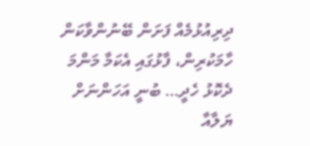ދިރިއުޅުމެއް ފަށަން ބޭނުންވާކަން ހާމަކުރިން، ފާޅުގައި އެކަމާ މަންމަ ދެކޮޅު ހެދީ… ބުނީ އަހަންނަށް ޔަލާއާ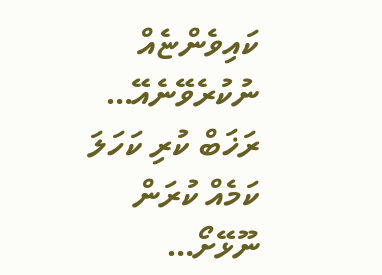ކައިވެންޏެއް ނުކުރެވޭނެއޭ… ރަޚަބް ކުރި ކަހަލަ ކަމެއް ކުރަން ނޫޅޭށޯ…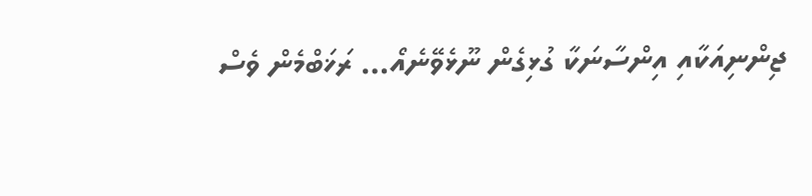ޖިންނިއަކާއި އިންސާނަކާ ގުޅިގެން ނޫޅެވޭނެއޯ… ރަޚަބްމެން ވެސް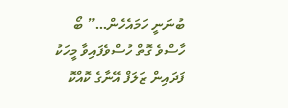ބުނަނީ ހަމައެހެން…” ބޯ ހާސްވެ ގޮތް ހުސްވެފައިވާ މީހަކު ފަދައިން ޒަލަފް އޭނާގެ ކޮއްކޮ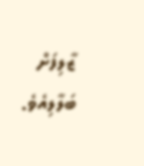ޒާލިފަށް ބަލާލިއެވެ.